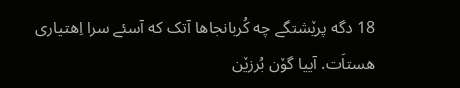18 دگه پرێشتگے چه کُربانجاها آتک که آسئے سرا اِهتیاری هستاَت. آییا گۆن بُرزێن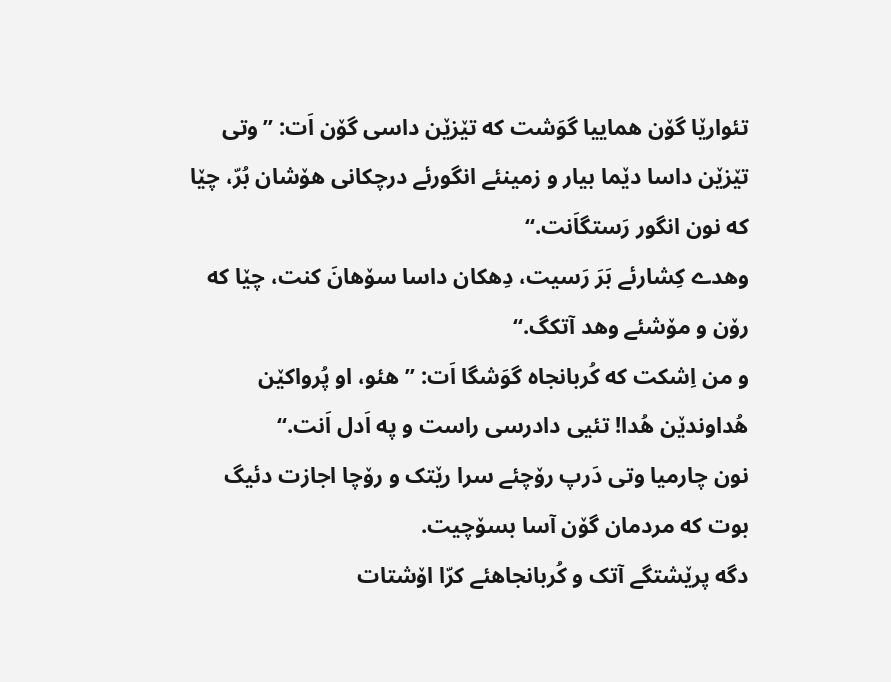تئوارێا گۆن هماییا گوَشت که تێزێن داسی گۆن اَت: ”وتی تێزێن داسا دێما بیار و زمینئے انگورئے درچکانی هۆشان بُرّ، چێا که نون انگور رَستگاَنت.“
وهدے کِشارئے بَرَ رَسیت، دِهکان داسا سۆهانَ کنت، چێا که رۆن و مۆشئے وهد آتکگ.“
و من اِشکت که کُربانجاه گوَشگا اَت: ”هئو، او پُرواکێن هُداوندێن هُدا! تئیی دادرسی راست و په اَدل اَنت.“
نون چارمیا وتی دَرپ رۆچئے سرا رێتک و رۆچا اجازت دئیگ بوت که مردمان گۆن آسا بسۆچیت.
دگه پرێشتگے آتک و کُربانجاهئے کرّا اۆشتات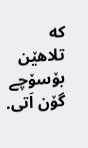که تلاهێن بۆسۆچے گۆن اَتی.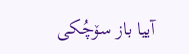آییا باز سۆچُکی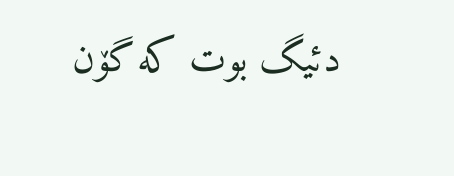دئیگ بوت که گۆن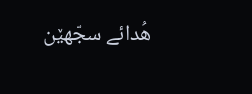هُدائے سجّهێن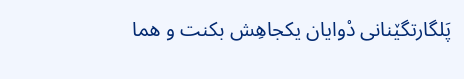پَلگارتگێنانی دْوایان یکجاهِش بکنت و هما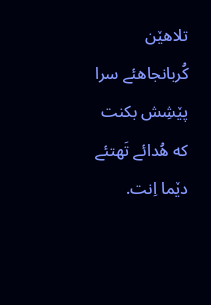تلاهێن کُربانجاهئے سرا پێشِش بکنت که هُدائے تَهتئے دێما اِنت.